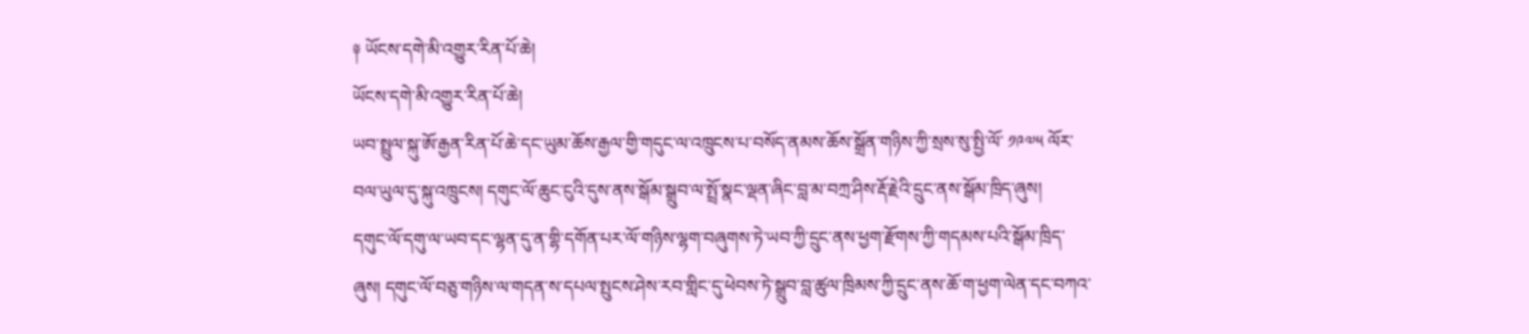༈ ཡོངས་དགེ་མི་འགྱུར་རིན་པོ་ཆེ།
ཡོངས་དགེ་མི་འགྱུར་རིན་པོ་ཆེ།
ཡབ་སྤྲུལ་སྐུ་ཨོ་རྒྱན་ཪིན་པོ་ཆེ་དང་ཡུམ་ཆོས་རྒྱལ་གྱི་གདུང་ལ་འཁྲུངས་པ་བསོད་ནམས་ཆོས་སྒྲོན་གཉིས་ཀྱི་སྲས་སུ་སྤྱི་ལོ་ ༡༩༧༥ ལོར་བལ་ཡུལ་དུ་སྐུ་འཁྲུངས། དགུང་ལོ་ཆུང་ངུའི་དུས་ནས་སྒོམ་སྒྲུབ་ལ་སྤྲོ་སྣང་ལྡན་ཞིང་བླ་མ་བཀྲ་ཤིས་རྡོ་རྗེའི་དྲུང་ནས་སྒོམ་ཁྲིད་ཞུས།
དགུང་ལོ་དགུ་ལ་ཡབ་དང་ལྷན་དུ་ན་གྷི་དགོན་པར་ལོ་གཉིས་ལྷག་བཞུགས་ཏེ་ཡབ་ཀྱི་དྲུང་ནས་ཕྱག་རྫོགས་ཀྱི་གདམས་པའི་སྒོམ་ཁྲིད་ཞུས། དགུང་ལོ་བཅུ་གཉིས་ལ་གདན་ས་དཔལ་སྤུངས་ཤེས་རབ་གླིང་དུ་ཕེབས་ཏེ་སྒྲུབ་བླ་ཚུལ་ཁྲིམས་ཀྱི་དྲུང་ནས་ཆོ་ག་ཕྱག་ལེན་དང་བཀའ་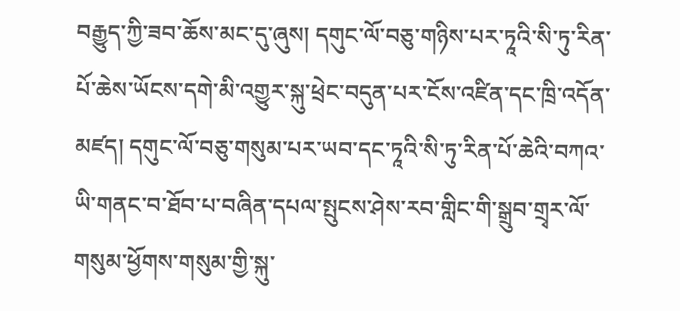བརྒྱུད་ཀྱི་ཟབ་ཆོས་མང་དུ་ཞུས། དགུང་ལོ་བཅུ་གཉིས་པར་ཏཱའི་སི་ཏུ་རིན་པོ་ཆེས་ཡོངས་དགེ་མི་འགྱུར་སྐུ་ཕྲེང་བདུན་པར་ངོས་འཛིན་དང་ཁྲི་འདོན་མཛད། དགུང་ལོ་བཅུ་གསུམ་པར་ཡབ་དང་ཏཱའི་སི་ཏུ་རིན་པོ་ཆེའི་བཀའ་ཡི་གནང་བ་ཐོབ་པ་བཞིན་དཔལ་སྤུངས་ཤེས་རབ་གླིང་གི་སྒྲུབ་གྲྭར་ལོ་གསུམ་ཕྱོགས་གསུམ་གྱི་སྐུ་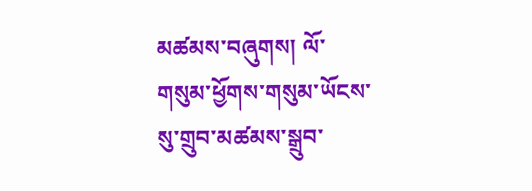མཚམས་བཞུགས། ལོ་གསུམ་ཕྱོགས་གསུམ་ཡོངས་སུ་གྲུབ་མཚམས་སྒྲུབ་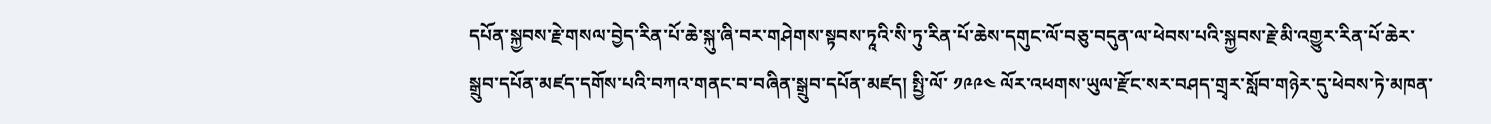དཔོན་སྐྱབས་རྗེ་གསལ་བྱེད་རིན་པོ་ཆེ་སྐུ་ཞི་བར་གཤེགས་སྟབས་ཏཱའི་སི་ཏུ་རིན་པོ་ཆེས་དགུང་ལོ་བཅུ་བདུན་ལ་ཕེབས་པའི་སྐྱབས་རྗེ་མི་འགྱུར་རིན་པོ་ཆེར་སྒྲུབ་དཔོན་མཛད་དགོས་པའི་བཀའ་གནང་བ་བཞིན་སྒྲུབ་དཔོན་མཛད། སྤྱི་ལོ་ ༡༩༩༤ ལོར་འཕགས་ཡུལ་རྫོང་སར་བཤད་གྲྭར་སློབ་གཉེར་དུ་ཕེབས་ཏེ་མཁན་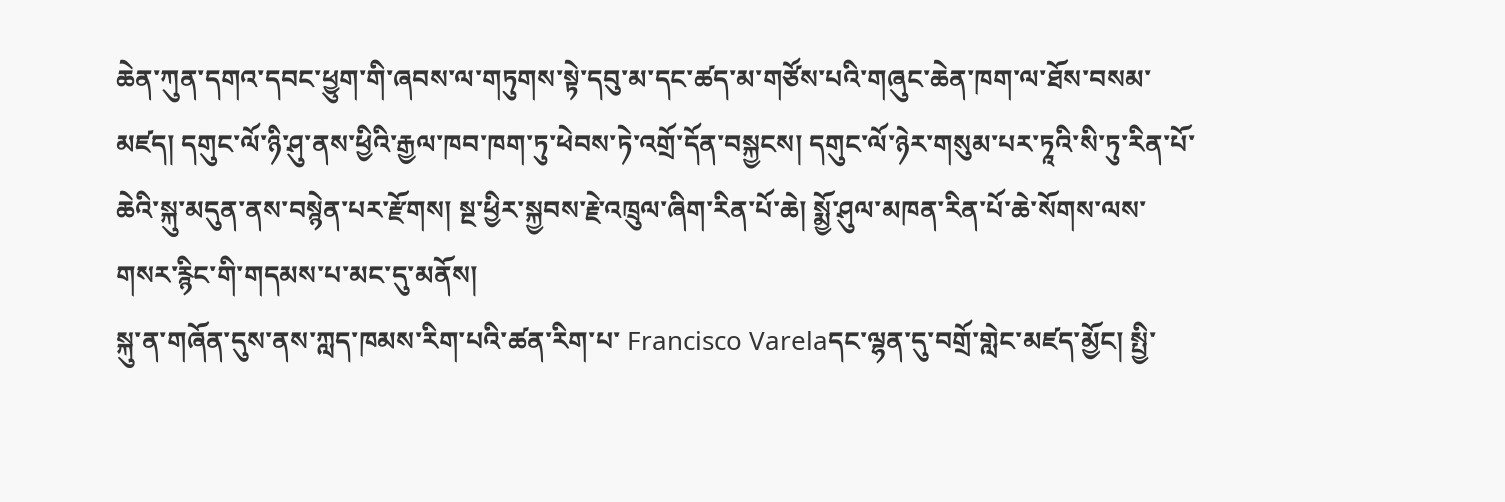ཆེན་ཀུན་དགའ་དབང་ཕྱུག་གི་ཞབས་ལ་གཏུགས་སྟེ་དབུ་མ་དང་ཚད་མ་གཙོས་པའི་གཞུང་ཆེན་ཁག་ལ་ཐོས་བསམ་མཛད། དགུང་ལོ་ཉི་ཤུ་ནས་ཕྱིའི་རྒྱལ་ཁབ་ཁག་ཏུ་ཕེབས་ཏེ་འགྲོ་དོན་བསྐྱངས། དགུང་ལོ་ཉེར་གསུམ་པར་ཏཱའི་སི་ཏུ་རིན་པོ་ཆེའི་སྐུ་མདུན་ནས་བསྙེན་པར་རྫོགས། སྔ་ཕྱིར་སྐྱབས་རྗེ་འཁྲུལ་ཞིག་རིན་པོ་ཆེ། སྨྱོ་ཤུལ་མཁན་རིན་པོ་ཆེ་སོགས་ལས་གསར་རྙིང་གི་གདམས་པ་མང་དུ་མནོས།
སྐུ་ན་གཞོན་དུས་ནས་ཀླད་ཁམས་རིག་པའི་ཚན་རིག་པ་ Francisco Varelaདང་ལྷན་དུ་བགྲོ་གླེང་མཛད་མྱོང། སྤྱི་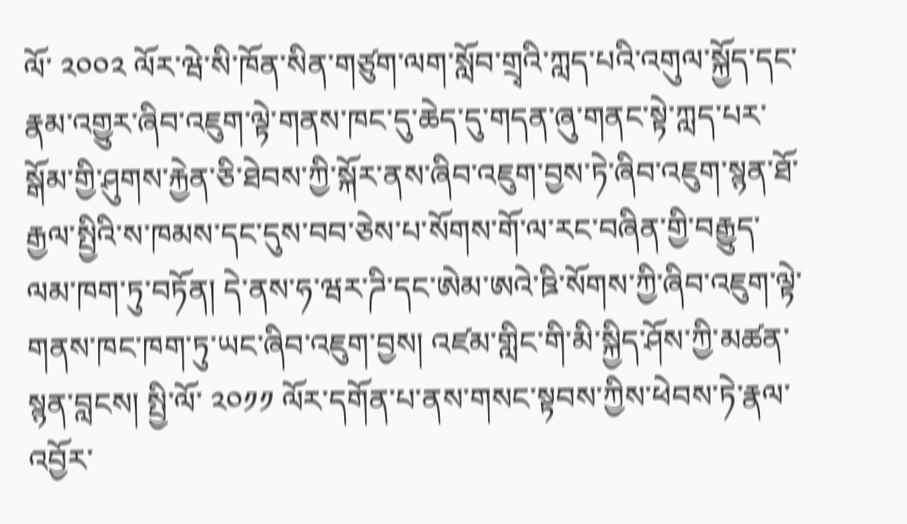ལོ་ ༢༠༠༢ ལོར་ཝེ་སི་ཁོན་སིན་གཙུག་ལག་སློབ་གྲྭའི་ཀླད་པའི་འགུལ་སྐྱོད་དང་རྣམ་འགྱུར་ཞིབ་འཇུག་ལྟེ་གནས་ཁང་དུ་ཆེད་དུ་གདན་ཞུ་གནང་སྟེ་ཀླད་པར་སྒོམ་གྱི་ཤུགས་རྐྱེན་ཅི་ཐེབས་ཀྱི་སྐོར་ནས་ཞིབ་འཇུག་བྱས་ཏེ་ཞིབ་འཇུག་སྙན་ཐོ་རྒྱལ་སྤྱིའི་ས་ཁམས་དང་དུས་བབ་ཅེས་པ་སོགས་གོ་ལ་རང་བཞིན་གྱི་བརྒྱུད་ལམ་ཁག་ཏུ་བཏོན། དེ་ནས་ཧ་ཝར་ཌི་དང་ཨེམ་ཨའེ་ཋི་སོགས་ཀྱི་ཞིབ་འཇུག་ལྟེ་གནས་ཁང་ཁག་ཏུ་ཡང་ཞིབ་འཇུག་བྱས། འཛམ་གླིང་གི་མི་སྐྱིད་ཤོས་ཀྱི་མཚན་སྙན་བླངས། སྤྱི་ལོ་ ༢༠༡༡ ལོར་དགོན་པ་ནས་གསང་སྟབས་ཀྱིས་ཕེབས་ཏེ་རྣལ་འབྱོར་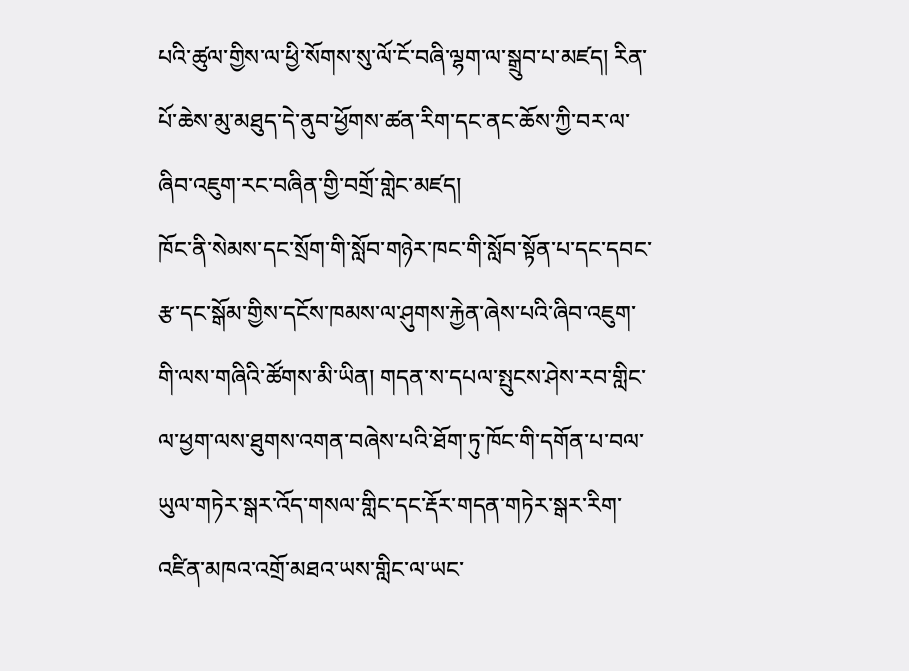པའི་ཚུལ་གྱིས་ལ་ཕྱི་སོགས་སུ་ལོ་ངོ་བཞི་ལྷག་ལ་སྒྲུབ་པ་མཛད། རིན་པོ་ཆེས་མུ་མཐུད་དེ་ནུབ་ཕྱོགས་ཚན་རིག་དང་ནང་ཆོས་ཀྱི་བར་ལ་ཞིབ་འཇུག་རང་བཞིན་གྱི་བགྲོ་གླེང་མཛད།
ཁོང་ནི་སེམས་དང་སྲོག་གི་སློབ་གཉེར་ཁང་གི་སློབ་སྟོན་པ་དང་དབང་རྩ་དང་སྒོམ་གྱིས་དངོས་ཁམས་ལ་ཤུགས་རྐྱེན་ཞེས་པའི་ཞིབ་འཇུག་གི་ལས་གཞིའི་ཚོགས་མི་ཡིན། གདན་ས་དཔལ་སྤུངས་ཤེས་རབ་གླིང་ལ་ཕྱག་ལས་ཐུགས་འགན་བཞེས་པའི་ཐོག་ཏུ་ཁོང་གི་དགོན་པ་བལ་ཡུལ་གཏེར་སྒར་འོད་གསལ་གླིང་དང་རྡོར་གདན་གཏེར་སྒར་རིག་འཛིན་མཁའ་འགྲོ་མཐའ་ཡས་གླིང་ལ་ཡང་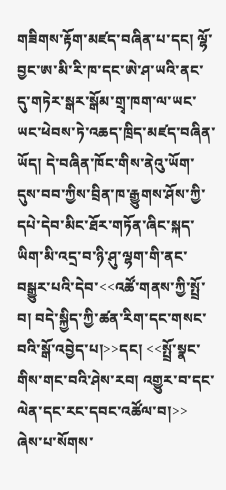གཟིགས་རྟོག་མཛད་བཞིན་པ་དང། ལྷོ་བྱང་ཨ་མི་རི་ཁ་དང་ཨེ་ཤ་ཡའི་ནང་དུ་གཏེར་སྒར་སྒོམ་གྲྭ་ཁག་ལ་ཡང་ཡང་ཕེབས་ཏེ་འཆད་ཁྲིད་མཛད་བཞིན་ཡོད། དེ་བཞིན་ཁོང་གིས་ནེའུ་ཡོག་དུས་བབ་ཀྱིས་བྲིན་ཁ་རྒྱུགས་ཤོས་ཀྱི་དཔེ་དེབ་མིང་ཐོར་གཏོན་ཞིང་སྐད་ཡིག་མི་འདྲ་བ་ཉི་ཤུ་ལྷག་གི་ནང་བསྒྱུར་པའི་དེབ་<<འཚོ་གནས་ཀྱི་སྤྲོ་བ། བདེ་སྐྱིད་ཀྱི་ཚན་རིག་དང་གསང་བའི་སྒོ་འབྱེད་པ།>>དང། <<སྤྲོ་སྣང་གིས་གང་བའི་ཤེས་རབ། འགྱུར་བ་དང་ལེན་དང་རང་དབང་འཚོལ་བ།>> ཞེས་པ་སོགས་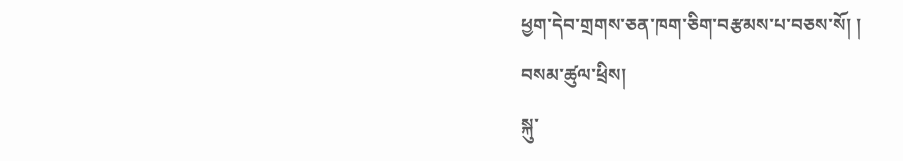ཕྱག་དེབ་གྲགས་ཅན་ཁག་ཅིག་བརྩམས་པ་བཅས་སོ། །
བསམ་ཚུལ་ཕྲིས།
སྐུ་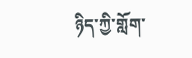ཉིད་ཀྱི་གློག་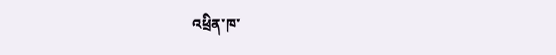འཕྲིན་ཁ་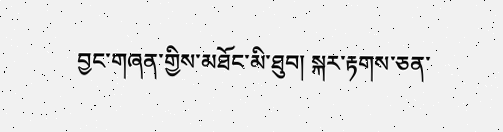བྱང་གཞན་གྱིས་མཐོང་མི་ཐུབ། སྐར་རྟགས་ཅན་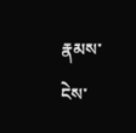རྣམས་ངེས་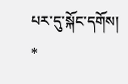པར་དུ་སྐོང་དགོས། *